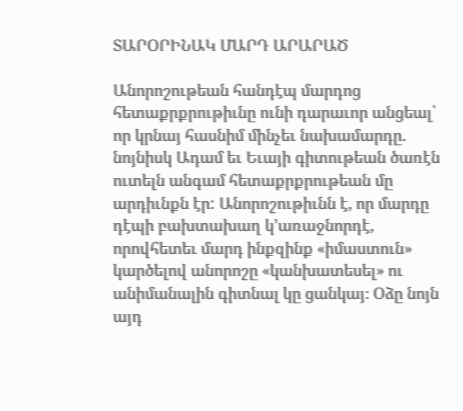ՏԱՐՕՐԻՆԱԿ ՄԱՐԴ ԱՐԱՐԱԾ

Անորոշութեան հանդէպ մարդոց հետաքրքրութիւնը ունի դարաւոր անցեալ՝ որ կրնայ հասնիմ մինչեւ նախամարդը. նոյնիսկ Ադամ եւ Եւայի գիտութեան ծառէն ուտելն անգամ հետաքրքրութեան մը արդիւնքն էր: Անորոշութիւնն է, որ մարդը դէպի բախտախաղ կ՚առաջնորդէ, որովհետեւ մարդ ինքզինք «իմաստուն» կարծելով անորոշը «կանխատեսել» ու անիմանալին գիտնալ կը ցանկայ։ Օձը նոյն այդ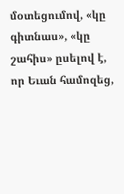մօտեցումով, «կը գիտնաս», «կը շահիս» ըսելով է, որ Եւան համոզեց,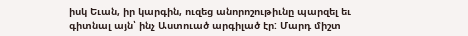իսկ Եւան, իր կարգին, ուզեց անորոշութիւնը պարզել եւ գիտնալ այն՝ ինչ Աստուած արգիլած էր: Մարդ միշտ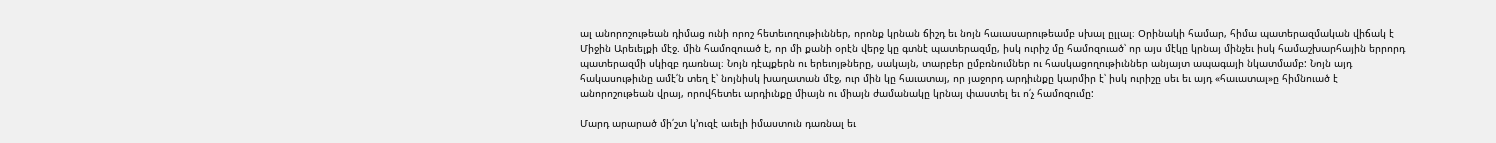ալ անորոշութեան դիմաց ունի որոշ հետեւողութիւններ, որոնք կրնան ճիշդ եւ նոյն հաւասարութեամբ սխալ ըլլալ։ Օրինակի համար, հիմա պատերազմական վիճակ է Միջին Արեւելքի մէջ. մին համոզուած է, որ մի քանի օրէն վերջ կը գտնէ պատերազմը, իսկ ուրիշ մը համոզուած՝ որ այս մէկը կրնայ մինչեւ իսկ համաշխարհային երրորդ պատերազմի սկիզբ դառնալ։ Նոյն դէպքերն ու երեւոյթները, սակայն, տարբեր ըմբռնումներ ու հասկացողութիւններ անյայտ ապագայի նկատմամբ: Նոյն այդ հակասութիւնը ամէ՛ն տեղ է՝ նոյնիսկ խաղատան մէջ, ուր մին կը հաւատայ, որ յաջորդ արդիւնքը կարմիր է՝ իսկ ուրիշը սեւ եւ այդ «հաւատալ»ը հիմնուած է անորոշութեան վրայ, որովհետեւ արդիւնքը միայն ու միայն ժամանակը կրնայ փաստել եւ ո՛չ համոզումը:

Մարդ արարած մի՛շտ կ՚ուզէ աւելի իմաստուն դառնալ եւ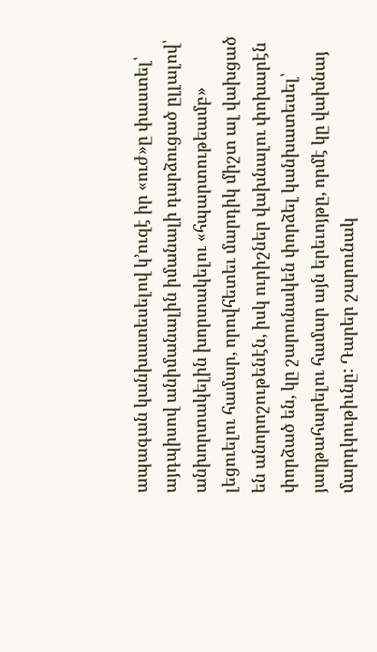ապագան կանխատեսելով կ՚ուզէ իր «ուժ»ը փաստել՝ այդպիսով անիմանալին իմանալի դարձուցած ըլլալով՝ անխորտակելին խորտակելու «հպարտութեամբ» լեցուելու համար, որովհետեւ մարդիկ միշտ ալ վախցած են անորոշութենէն, իսկ ուրիշներ վախնալու փոխարէն փորձած են, կը շարունակեն փորձել կանխատեսել՝ յաղթահարելու համար այն երեւոյթը, որմէ կը վախնայ մարդկութիւնը: Դարեր շարունակ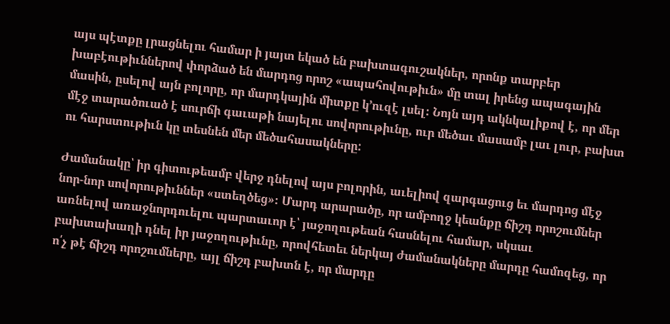այս պէտքը լրացնելու համար ի յայտ եկած են բախտագուշակներ, որոնք տարբեր խաբէութիւններով փորձած են մարդոց որոշ «ապահովութիւն» մը տալ իրենց ապագային մասին, ըսելով այն բոլորը, որ մարդկային միտքը կ՚ուզէ լսել։ Նոյն այդ ակնկալիքով է, որ մեր մէջ տարածուած է սուրճի գաւաթի նայելու սովորութիւնը, ուր մեծաւ մասամբ լաւ լուր, բախտ ու հարստութիւն կը տեսնեն մեր մեծահասակները:

Ժամանակը՝ իր գիտութեամբ վերջ դնելով այս բոլորին, աւելիով զարգացուց եւ մարդոց մէջ նոր-նոր սովորութիւններ «ստեղծեց»։ Մարդ արարածը, որ ամբողջ կեանքը ճիշդ որոշումներ առնելով առաջնորդուելու պարտաւոր է՝ յաջողութեան հասնելու համար, սկսաւ բախտախաղի դնել իր յաջողութիւնը, որովհետեւ ներկայ ժամանակները մարդը համոզեց, որ ո՛չ թէ ճիշդ որոշումները, այլ ճիշդ բախտն է, որ մարդը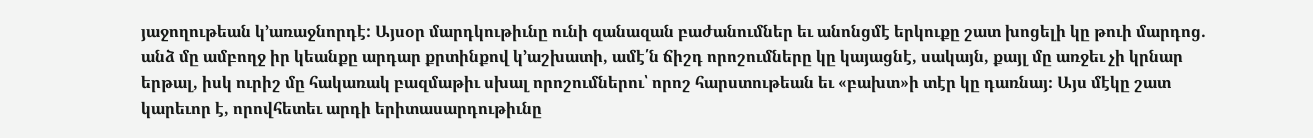յաջողութեան կ՚առաջնորդէ: Այսօր մարդկութիւնը ունի զանազան բաժանումներ եւ անոնցմէ երկուքը շատ խոցելի կը թուի մարդոց. անձ մը ամբողջ իր կեանքը արդար քրտինքով կ՚աշխատի, ամէ՛ն ճիշդ որոշումները կը կայացնէ, սակայն, քայլ մը առջեւ չի կրնար երթալ, իսկ ուրիշ մը հակառակ բազմաթիւ սխալ որոշումներու՝ որոշ հարստութեան եւ «բախտ»ի տէր կը դառնայ։ Այս մէկը շատ կարեւոր է, որովհետեւ արդի երիտասարդութիւնը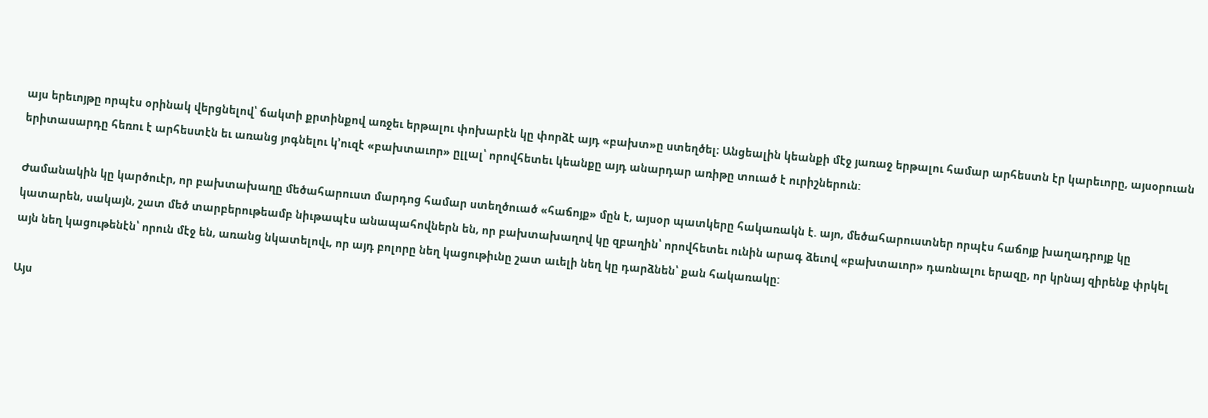այս երեւոյթը որպէս օրինակ վերցնելով՝ ճակտի քրտինքով առջեւ երթալու փոխարէն կը փորձէ այդ «բախտ»ը ստեղծել։ Անցեալին կեանքի մէջ յառաջ երթալու համար արհեստն էր կարեւորը, այսօրուան երիտասարդը հեռու է արհեստէն եւ առանց յոգնելու կ՚ուզէ «բախտաւոր» ըլլալ՝ որովհետեւ կեանքը այդ անարդար առիթը տուած է ուրիշներուն:

Ժամանակին կը կարծուէր, որ բախտախաղը մեծահարուստ մարդոց համար ստեղծուած «հաճոյք» մըն է, այսօր պատկերը հակառակն է. այո, մեծահարուստներ որպէս հաճոյք խաղադրոյք կը կատարեն, սակայն, շատ մեծ տարբերութեամբ նիւթապէս անապահովներն են, որ բախտախաղով կը զբաղին՝ որովհետեւ ունին արագ ձեւով «բախտաւոր» դառնալու երազը, որ կրնայ զիրենք փրկել այն նեղ կացութենէն՝ որուն մէջ են, առանց նկատելովւ, որ այդ բոլորը նեղ կացութիւնը շատ աւելի նեղ կը դարձնեն՝ քան հակառակը:

Այս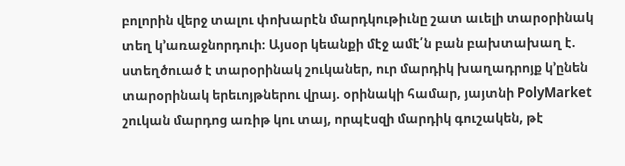բոլորին վերջ տալու փոխարէն մարդկութիւնը շատ աւելի տարօրինակ տեղ կ՚առաջնորդուի։ Այսօր կեանքի մէջ ամէ՛ն բան բախտախաղ է. ստեղծուած է տարօրինակ շուկաներ, ուր մարդիկ խաղադրոյք կ՚ընեն տարօրինակ երեւոյթներու վրայ. օրինակի համար, յայտնի PolyMarket շուկան մարդոց առիթ կու տայ, որպէսզի մարդիկ գուշակեն, թէ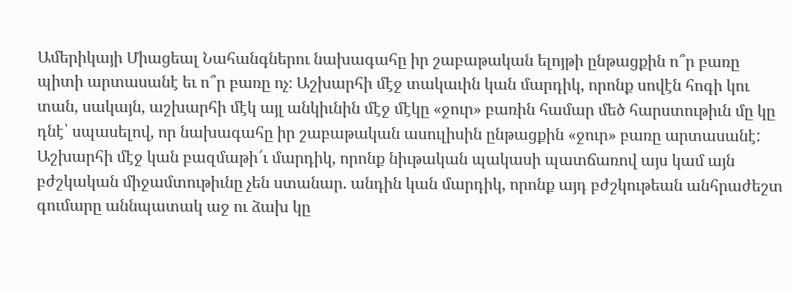Ամերիկայի Միացեալ Նահանգներու նախագահը իր շաբաթական ելոյթի ընթացքին ո՞ր բառը պիտի արտասանէ եւ ո՞ր բառը ոչ։ Աշխարհի մէջ տակաւին կան մարդիկ, որոնք սովէն հոգի կու տան, սակայն, աշխարհի մէկ այլ անկիւնին մէջ մէկը «ջուր» բառին համար մեծ հարստութիւն մը կը դնէ՝ սպասելով, որ նախագահը իր շաբաթական ասուլիսին ընթացքին «ջուր» բառը արտասանէ: Աշխարհի մէջ կան բազմաթի՜ւ մարդիկ, որոնք նիւթական պակասի պատճառով այս կամ այն բժշկական միջամտութիւնը չեն ստանար. անդին կան մարդիկ, որոնք այդ բժշկութեան անհրաժեշտ գումարը աննպատակ աջ ու ձախ կը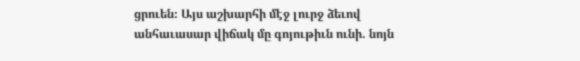ցրուեն։ Այս աշխարհի մէջ լուրջ ձեւով անհաւասար վիճակ մը գոյութիւն ունի. նոյն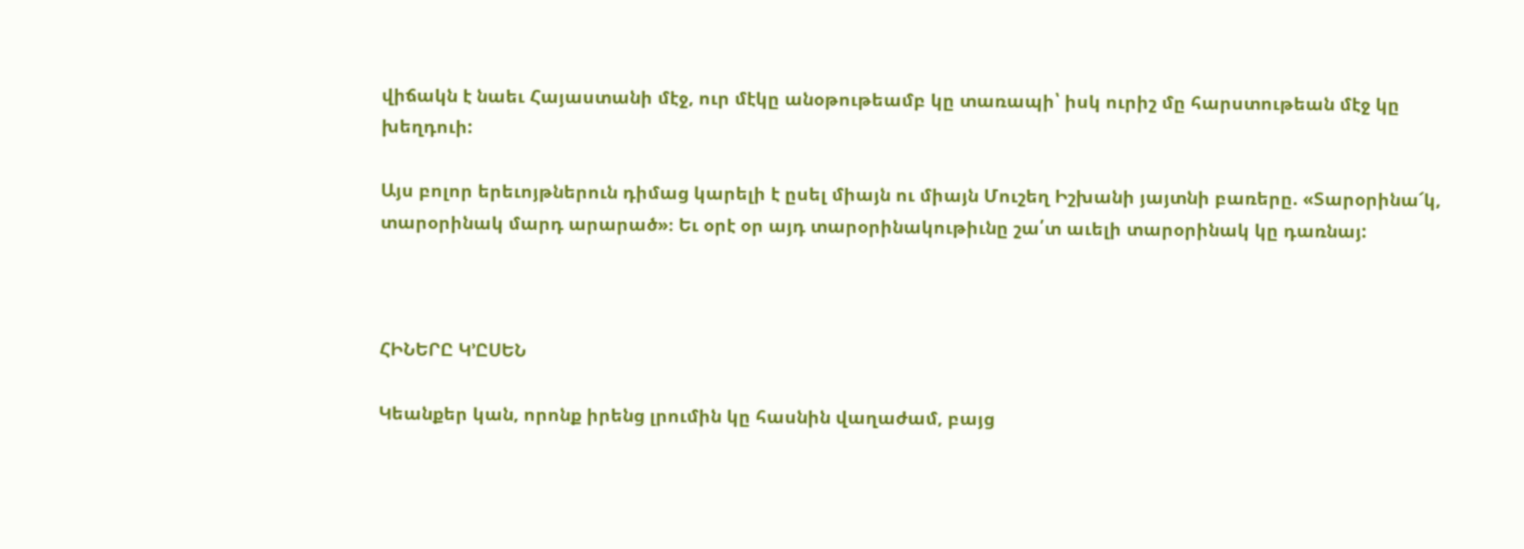վիճակն է նաեւ Հայաստանի մէջ, ուր մէկը անօթութեամբ կը տառապի՝ իսկ ուրիշ մը հարստութեան մէջ կը խեղդուի:

Այս բոլոր երեւոյթներուն դիմաց կարելի է ըսել միայն ու միայն Մուշեղ Իշխանի յայտնի բառերը. «Տարօրինա՜կ, տարօրինակ մարդ արարած»։ Եւ օրէ օր այդ տարօրինակութիւնը շա՛տ աւելի տարօրինակ կը դառնայ:



ՀԻՆԵՐԸ Կ՚ԸՍԵՆ

Կեանքեր կան, որոնք իրենց լրումին կը հասնին վաղաժամ, բայց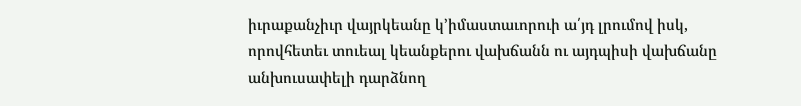իւրաքանչիւր վայրկեանը կ՚իմաստաւորուի ա՛յդ լրումով իսկ, որովհետեւ տուեալ կեանքերու վախճանն ու այդպիսի վախճանը անխուսափելի դարձնող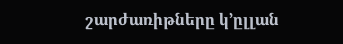շարժառիթները կ՚ըլլան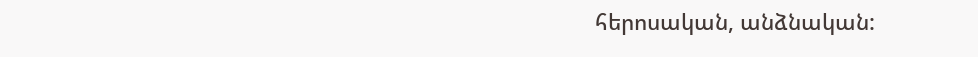հերոսական, անձնական: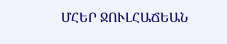ՄՀԵՐ ՋՈՒԼՀԱՃԵԱՆ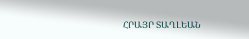ՀՐԱՅՐ ՏԱՂԼԵԱՆ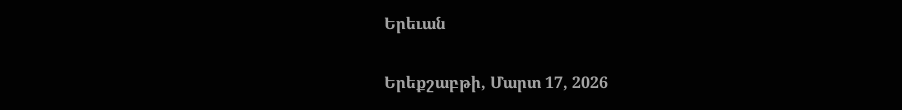Երեւան

Երեքշաբթի, Մարտ 17, 2026